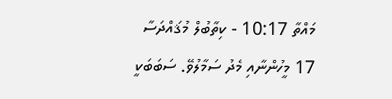މައްތާ 10:17 - ކިތާބުލް މުޤައްދަސާ
17 މީހުންނާއި މެދު ސަމާލުވޭ. ސަބަބަކީ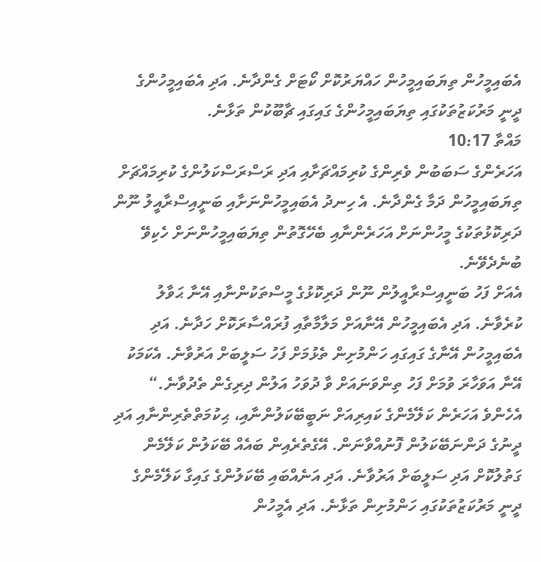އެބައިމީހުން ތިޔަބައިމީހުން ހައްޔަރުކޮށް ކޯޓަށް ގެންދާނެ. އަދި އެބައިމީހުންގެ ދީނީ މަރުކަޒުތަކުގައި ތިޔަބައިމީހުންގެ ގައިގައި ޗާބޫކުން ތަޅާނެ.
މައްތާ 10:17
އަހަރެންގެ ސަބަބުން ވެރިންގެ ކުރިމައްޗަށާއި އަދި ރަސްރަސްކަލުންގެ ކުރިމައްޗަށް ތިޔަބައިމީހުން ދަމާ ގެންދާނެ. އެ ހިނދު އެބައިމީހުންނަށާއި ބަނީއިސްރާއީލު ނޫން ދަރިކޮޅުތަކުގެ މީހުންނަށް އަހަރެންނާއި ބެހޭގޮތުން ތިޔަބައިމީހުންނަށް ހެކިވޭ ބުނެދެވޭނެ.
އެއަށް ފަހު ބަނީއިސްރާއީލުން ނޫން ދަރިކޮޅުގެ މީސްތަކުންނާއި އޭނާ ޙަވާލު ކުރެވާނެ. އަދި އެބައިމީހުން އޭނާއަށް މަލާމާތާއި ފުރައްސާރަކޮށް ހަދާނެ. އަދި އެބައިމީހުން އޭނާގެ ގައިގައި ހަންމުށިން ތެޅުމަށް ފަހު ސަލީބަށް އަރުވާނެ. އެކަމަކު އޭނާ އަވަހާރަ ވުމަށް ފަހު ތިންވަނައަށް ވާ ދުވަހު އަލުން ދިރިގެން ތެދުވާނެ.“
އެހެންވެ އަހަރެން ކަލޭމެންގެ ކައިރިއަށް ނަބީބޭކަލުންނާއި، ޙިކުމަތްތެރިންނާއި އަދި ދީނުގެ ދަންނަބޭކަލުން ފޮނުއްވާނަން. އޭގެތެރެއިން ބައެއް ބޭކަލުން ކަލޭމެން ގަތުލުކޮށް އަދި ސަލީބަށް އަރުވާނެ. އަދި އަނެއްބައި ބޭކަލުންގެ ގައިގާ ކަލޭމެންގެ ދީނީ މަރުކަޒުތަކުގައި ހަންމުށިން ތަޅާނެ. އަދި އެމީހުން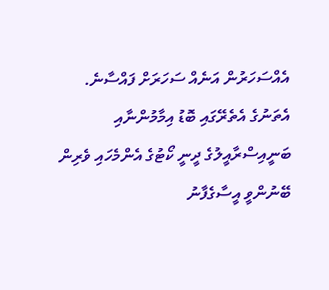އެއްސަހަރުން އަނެއް ސަހަރަށް ފައްސާނެ.
އެތަނުގެ އެތެރޭގައި ބޮޑު އިމާމުންނާއި ބަނީއިސްރާއީލުގެ ދީނީ ކޯޓުގެ އެންމެހައި ވެރިން ބޭނުންވީ އީސާގެފާނު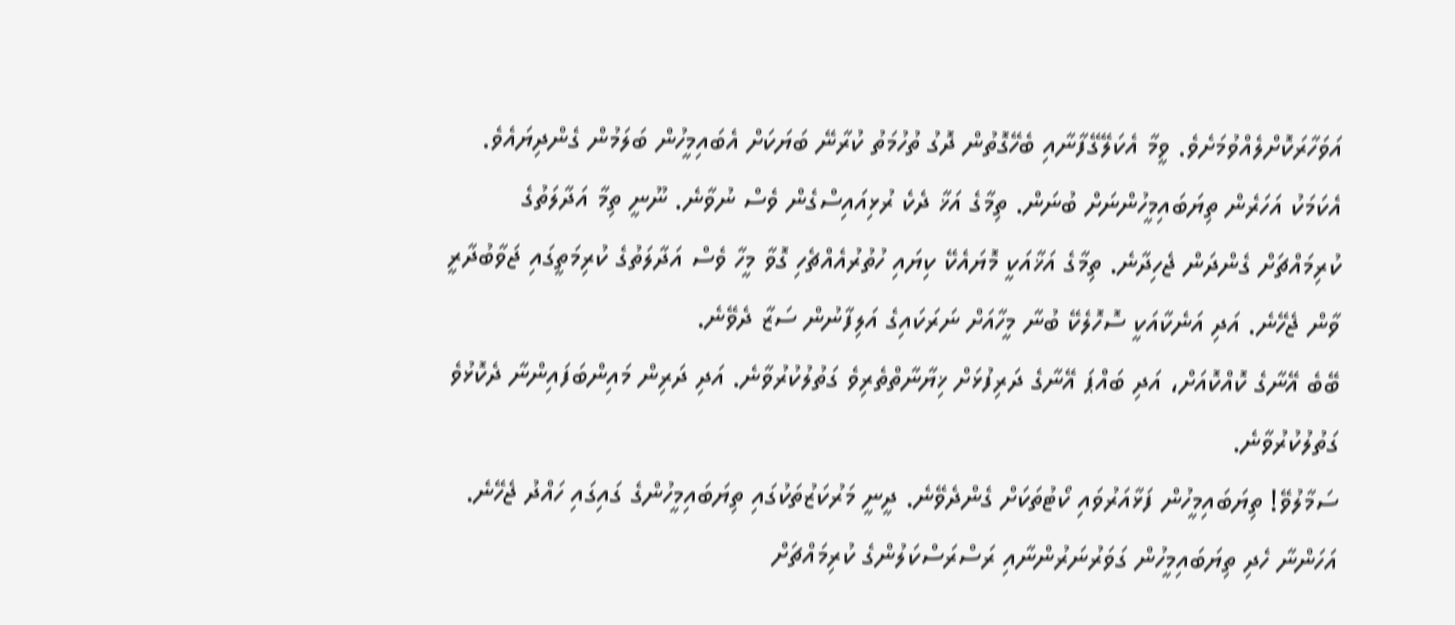އަވަހާރަކޮށްލެއްވުމަށެވެ. ވީމާ އެކަލޭގޭފާނާއި ބެހޭގޮތުން ދޮގު ތުހުމަތު ކުރާނޭ ބަޔަކަށް އެބައިމީހުން ބަލަމުން ގެންދިޔައެވެ.
އެކަމަކު އަހަރެން ތިޔަބައިމީހުންނަށް ބުނަން. ތިމާގެ އަޚާ ދެކެ ރުޅިއައިސްގެން ވެސް ނުވާނެ. ނޫނީ ތިމާ އަދާލަތުގެ ކުރިމައްޗަށް ގެންދަން ޖެހިދާނެ. ތިމާގެ އަޚާއަކީ މޮޔައެކޭ ކިޔައި ހުތުރުއެއްޗެހި ގޮވާ މީހާ ވެސް އަދާލަތުގެ ކުރިމަތީގައި ޖަވާބުދާރީ ވާން ޖެހޭނެ. އަދި އަނެކާއަކީ ސޮހޮލެކޭ ބުނާ މީހާއަށް ނަރަކައިގެ އަލިފާނުން ސަޒާ ދެވޭނެ.
ބޭބެ އޭނާގެ ކޮއްކޮއަށް، އަދި ބައްޕަ އޭނާގެ ދަރިފުޅަށް ޚިޔާނާތްތެރިވެ ގަތުލުކުރުވާނެ. އަދި ދަރިން މައިންބަފައިންނާ ދެކޮޅުވެ ގަތުލުކުރުވާނެ.
ސަމާލުވޭ! ތިޔަބައިމީހުން ފަޅާއަރުވައި ކޯޓުތަކަށް ގެންދެވޭނެ. ދީނީ މަރުކަޒުތަކުގައި ތިޔަބައިމީހުންގެ ގައިގައި ހައްދު ޖެހޭނެ. އަހަންނާ ހެދި ތިޔަބައިމީހުން ގަވަރުނަރުންނާއި ރަސްރަސްކަލުންގެ ކުރިމައްޗަށް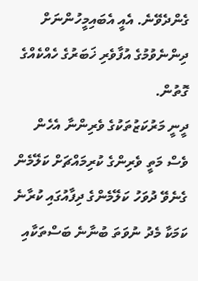ގެންދެވޭނެ. އެއީ އެބައިމީހުންނަށް ދިންނެވުމުގެ އުފާވެރި ޚަބަރުގެ ހެއްކެއްގެ ގޮތުން.
ދީނީ މަރުކަޒުތަކުގެ ވެރިންނާ އެހެން ވެސް މަތީ ވެރިންގެ ކުރިމައްޗަށް ކަލޭމެން ގެނެވޭ ދުވަހު ކަލޭމެންގެ ދިފާއުގައި ކުރާނެ ކަމަކާ މެދު ނުވަތަ ބުނާނެ ބަސްތަކާއި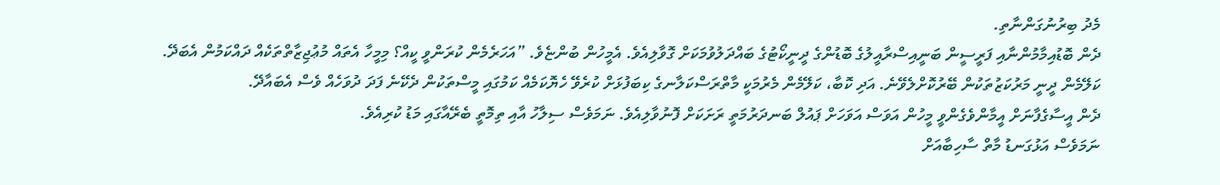މެދު ބިރުނުގަންނާތި.
ދެން ބޮޑުއިމާމުންނާއި ފަރީސީން ބަނީއިސްރާއީލުގެ ބޮޑުންގެ ދީނީކޯޓުގެ ބައްދަލުވުމަކަށް ގޮވާލިއެވެ. އެމީހުން ބުންޏެވެ. ”އަހަރެމެން ކުރަންވީ ކީއް؟ މިމީހާ އެތައް މުޢުޖިޒާތްތަކެއް ދައްކަމުން އެބަދޭ.
ކަލޭމެން ދީނީ މަރުކަޒުތަކުން ބޭރުކޮށްލެވޭނެ. އަދި ކޮބާ، ކަލޭމެން މެރުމަކީ މާތްރަސްކަލާނގެ ކިބަފުޅަށް ކުރެވޭ ހެޔޮކަމެއް ކަމުގައި މީސްތަކުން ދެކޭނެ ފަދަ ދުވަހެއް ވެސް އެބައާދޭ.
ދެން އީސާގެފާނަށް އީމާންވެގެންވީ މީހުން އަވަސް އަވަހަށް ޕައުލް ބަނދަރުމަތީ ރަށަކަށް ފޮނުވާލިއެވެ. ނަމަވެސް ސިލާހު އާއި ތިމޮތީ ބެރޭއާގައި މަޑު ކުރިއެވެ.
ނަމަވެސް އަޅުގަނޑު މާތް ސާހިބާއަށް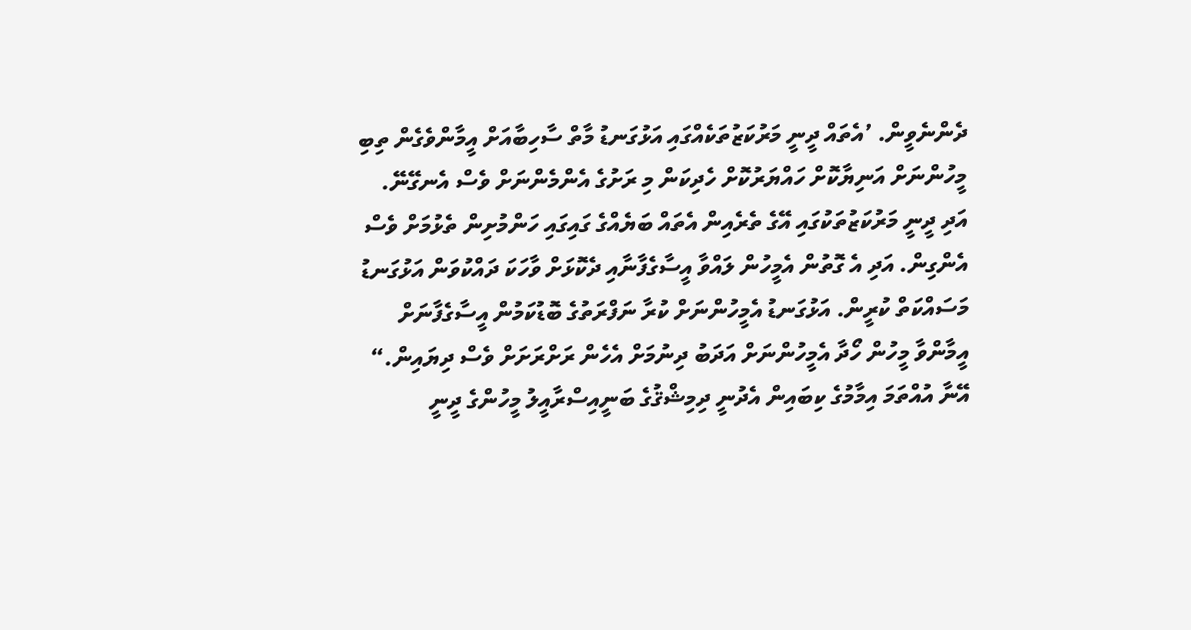ދެންނެވީން. ’އެތައް ދީނީ މަރުކަޒުތަކެއްގައި އަޅުގަނޑު މާތް ސާހިބާއަށް އީމާންވެގެން ތިބި މީހުންނަށް އަނިޔާކޮށް ހައްޔަރުކޮށް ހެދިކަން މި ރަށުގެ އެންމެންނަށް ވެސް އެނގޭނޭ.
އަދި ދީނީ މަރުކަޒުތަކުގައި އޭގެ ތެރެއިން އެތައް ބަޔެއްގެ ގައިގައި ހަންމުށިން ތެޅުމަށް ވެސް އެންގިން. އަދި އެ ގޮތުން އެމީހުން ލައްވާ އީސާގެފާނާއި ދެކޮޅަށް ވާހަކަ ދައްކުވަން އަޅުގަނޑު މަސައްކަތް ކުރީން. އަޅުގަނޑު އެމީހުންނަށް ކުރާ ނަފްރަތުގެ ބޮޑުކަމުން އީސާގެފާނަށް އީމާންވާ މީހުން ހޯދާ އެމީހުންނަށް އަދަބު ދިނުމަށް އެހެން ރަށްރަށަށް ވެސް ދިޔައިން.“
އޭނާ އުއްތަމަ އިމާމުގެ ކިބައިން އެދުނީ ދިމިޝްޤުގެ ބަނީއިސްރާއީލު މީހުންގެ ދީނީ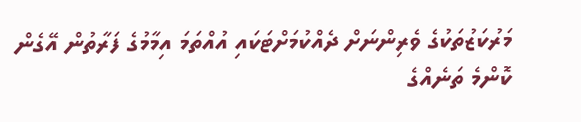މަރުކަޒުތަކުގެ ވެރިންނަށް ދެއްކުމަށްޓަކައި އުއްތަމަ އިމާމުގެ ފަރާތުން އޭގެން ކޮންމެ ތަނެއްގެ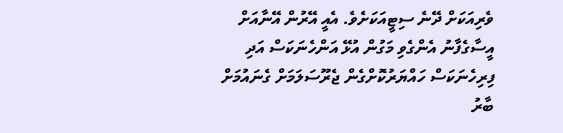ވެރިއަކަށް ދޭނެ ސިޓީއަކަށެވެ. އެއީ އޭރުން އޭނާއަށް އީސާގެފާނު އެންގެވި މަގުން އުޅޭ އަންހެނަކަސް އަދި ފިރިހެނަކަސް ހައްޔަރުކޮށްގެން ޖެރޫސަލަމަށް ގެނައުމަށް ބާރު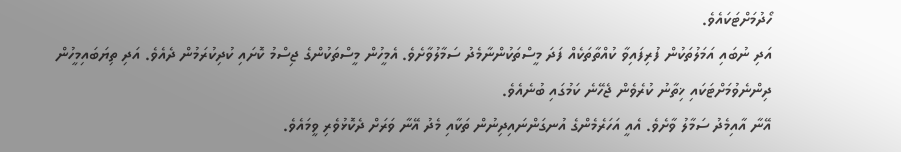ހޯދުމަށްޓަކައެވެ.
އަދި ނުބައި އަމަލުތަކުން ފުރިފައިވާ ކުއްތާތަކެއް ފަދަ މީސްތަކުންނާމެދު ސަމާލުވާށެވެ. އެމީހުން މީސްތަކުންގެ ޖިސްމު ކޮށައި ކުދިކުރަމުން ދެއެވެ. އަދި ތިޔަބައިމީހުން ދިންނެވުމަށްޓަކައި ޚިތާނު ކުރެވެން ޖެހޭނެ ކަމުގައި ބުނެއެވެ.
އޭނާ އާއިމެދު ސަމާލު ވާށެވެ. އެއީ އަހަރެމެންގެ އުނގަންނައިދިނުން ތަކާއި މެދު އޭނާ ވަރަށް ދެކޮޅުވެރި ވީމައެވެ.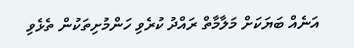އަނެއް ބަޔަކަށް މަލާމާތް ރައްދު ކުރެވި ހަންމުށިތަކުން ތެޅެވި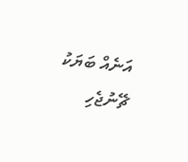އަނެއް ބަޔަކު ޗޭނުޖެހި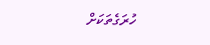ހުރަގެތަކަށް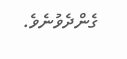ގެންދެވުނެވެ.